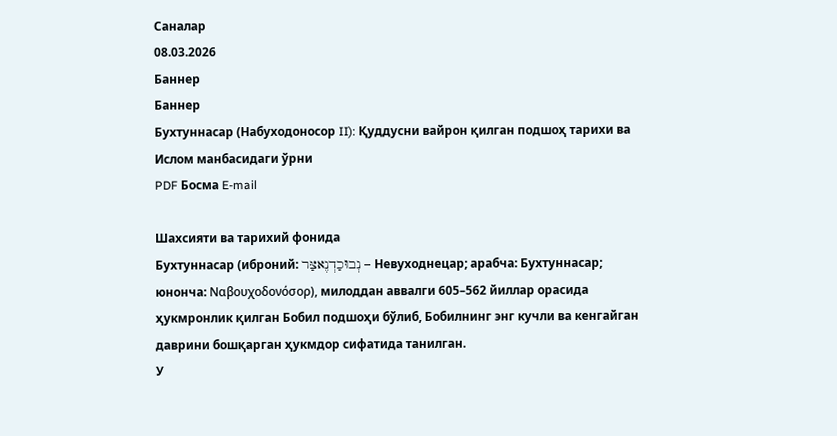Саналар
08.03.2026
Баннер
Баннер
Бухтуннасар (Набуходоносор II): Қуддусни вайрон қилган подшоҳ тарихи ва Ислом манбасидаги ўрни
PDF Босма E-mail

Шахсияти ва тарихий фонида
Бухтуннасар (иброний: נְבוּכַדְנֶאצַּר – Невуходнецар; арабча: Бухтуннаcар; юнонча: Ναβουχοδονόσορ), милоддан аввалги 605–562 йиллар орасида ҳукмронлик қилган Бобил подшоҳи бўлиб, Бобилнинг энг кучли ва кенгайган даврини бошқарган ҳукмдор сифатида танилган.
У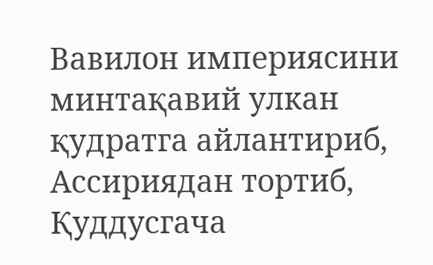Вавилон империясини минтақавий улкан қудратга айлантириб, Ассириядан тортиб, Қуддусгача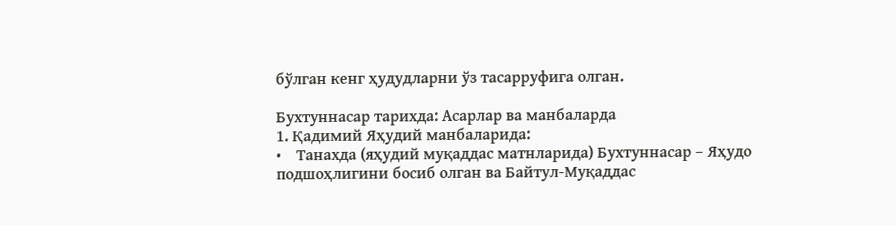бўлган кенг ҳудудларни ўз тасарруфига олган.

Бухтуннасар тарихда: Асарлар ва манбаларда
1. Қадимий Яҳудий манбаларида:
•    Танахда (яҳудий муқаддас матнларида) Бухтуннасар – Яҳудо подшоҳлигини босиб олган ва Байтул-Муқаддас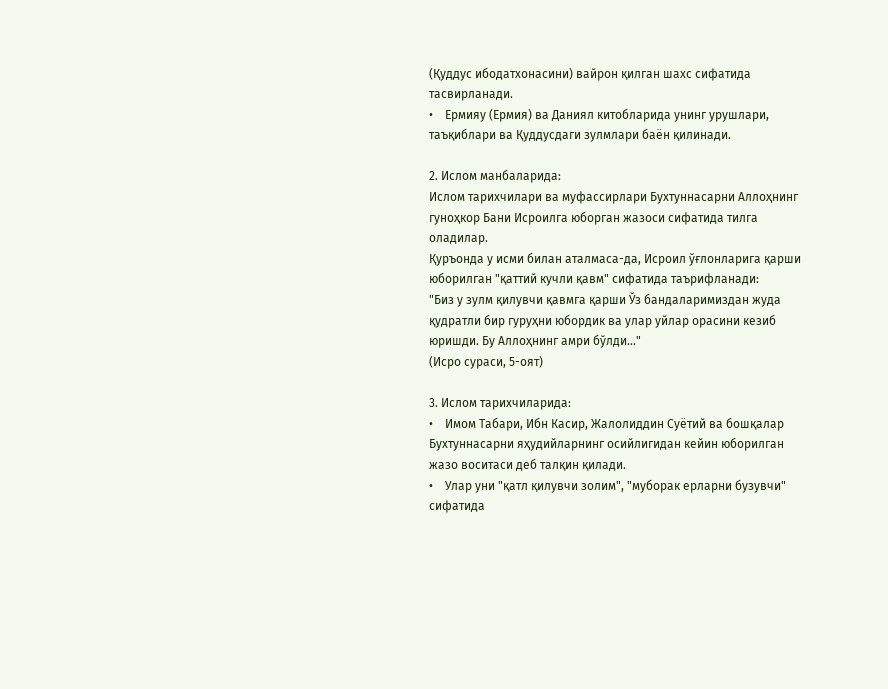(Қуддус ибодатхонасини) вайрон қилган шахс сифатида тасвирланади.
•    Ермияу (Ермия) ва Даниял китобларида унинг урушлари, таъқиблари ва Қуддусдаги зулмлари баён қилинади.

2. Ислом манбаларида:
Ислом тарихчилари ва муфассирлари Бухтуннасарни Аллоҳнинг гуноҳкор Бани Исроилга юборган жазоси сифатида тилга оладилар.
Қуръонда у исми билан аталмаса-да, Исроил ўғлонларига қарши юборилган "қаттий кучли қавм" сифатида таърифланади:
"Биз у зулм қилувчи қавмга қарши Ўз бандаларимиздан жуда қудратли бир гуруҳни юбордик ва улар уйлар орасини кезиб юришди. Бу Аллоҳнинг амри бўлди…"
(Исро сураси, 5-оят)

3. Ислом тарихчиларида:
•    Имом Табари, Ибн Касир, Жалолиддин Суётий ва бошқалар Бухтуннасарни яҳудийларнинг осийлигидан кейин юборилган жазо воситаси деб талқин қилади.
•    Улар уни "қатл қилувчи золим", "муборак ерларни бузувчи" сифатида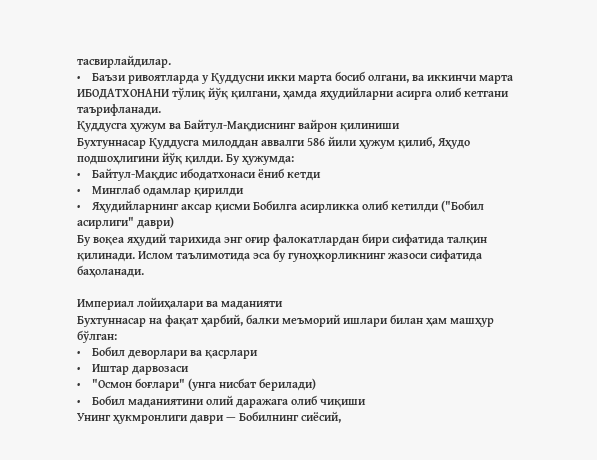тасвирлайдилар.
•    Баъзи ривоятларда у Қуддусни икки марта босиб олгани, ва иккинчи марта ИБОДАТХОНАНИ тўлиқ йўқ қилгани, ҳамда яҳудийларни асирга олиб кетгани таърифланади.
Қуддусга ҳужум ва Байтул-Мақдиснинг вайрон қилиниши
Бухтуннасар Қуддусга милоддан аввалги 586 йили ҳужум қилиб, Яҳудо подшоҳлигини йўқ қилди. Бу ҳужумда:
•    Байтул-Мақдис ибодатхонаси ёниб кетди
•    Минглаб одамлар қирилди
•    Яҳудийларнинг аксар қисми Бобилга асирликка олиб кетилди ("Бобил асирлиги" даври)
Бу воқеа яҳудий тарихида энг оғир фалокатлардан бири сифатида талқин қилинади. Ислом таълимотида эса бу гуноҳкорликнинг жазоси сифатида баҳоланади.

Империал лойиҳалари ва маданияти
Бухтуннасар на фақат ҳарбий, балки меъморий ишлари билан ҳам машҳур бўлган:
•    Бобил деворлари ва қасрлари
•    Иштар дарвозаси
•    "Осмон боғлари" (унга нисбат берилади)
•    Бобил маданиятини олий даражага олиб чиқиши
Унинг ҳукмронлиги даври — Бобилнинг сиёсий,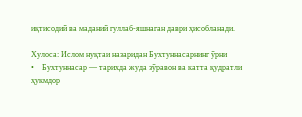иқтисодий ва маданий гуллаб-яшнаган даври ҳисобланади.

Хулоса: Ислом нуқтаи назаридан Бухтуннасарнинг ўрни
•    Бухтуннасар — тарихда жуда зўравон ва катта қудратли ҳукмдор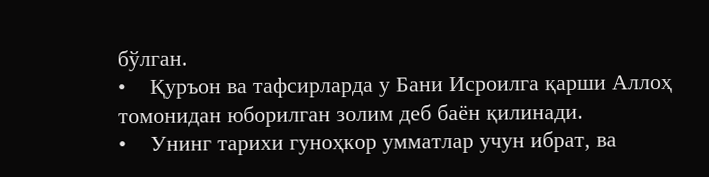бўлган.
•    Қуръон ва тафсирларда у Бани Исроилга қарши Аллоҳ томонидан юборилган золим деб баён қилинади.
•    Унинг тарихи гуноҳкор умматлар учун ибрат, ва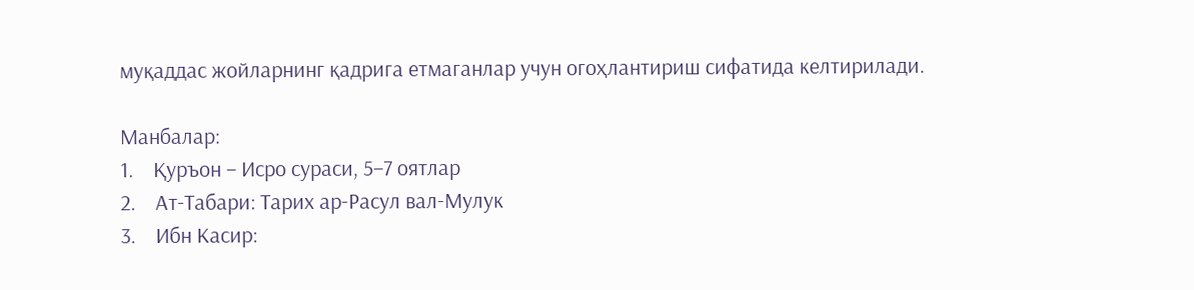муқаддас жойларнинг қадрига етмаганлар учун огоҳлантириш сифатида келтирилади.

Манбалар:
1.    Қуръон – Исро сураси, 5–7 оятлар
2.    Ат-Табари: Тарих ар-Расул вал-Мулук
3.    Ибн Касир: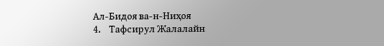Ал-Бидоя ва-н-Ниҳоя
4.    Тафсирул Жалалайн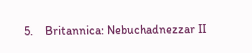5.    Britannica: Nebuchadnezzar II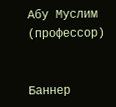Абу Муслим (профессор)


Баннер